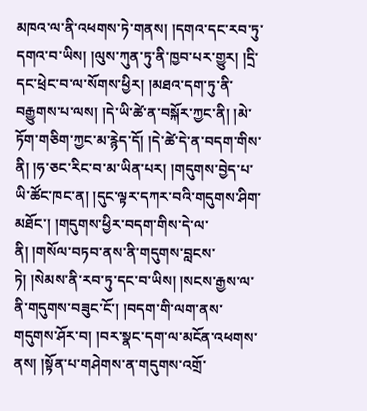མཁའ་ལ་ནི་འཕགས་ཏེ་གནས། །དགའ་དང་རབ་ཏུ་དགའ་བ་ཡིས། །ལུས་ཀུན་ཏུ་ནི་ཁྱབ་པར་གྱུར། །དྲི་དང་ཕྲེང་བ་ལ་སོགས་ཕྱིར། །མཐའ་དག་ཏུ་ནི་བརྒྱུགས་པ་ལས། །དེ་ཡི་ཚེ་ན་བསྐོར་ཀྱང་ནི། །མེ་ཏོག་གཅིག་ཀྱང་མ་རྙེད་དོ། །དེ་ཚེ་དེ་ན་བདག་གིས་ནི། །ཧ་ཅང་རིང་བ་མ་ཡིན་པར། །གདུགས་བྱེད་པ་ཡི་ཚོང་ཁང་ན། །དུང་ལྟར་དཀར་བའི་གདུགས་ཤིག་མཐོང་། །གདུགས་ཕྱིར་བདག་གིས་དེ་ལ་ནི། །གསོལ་བཏབ་ནས་ནི་གདུགས་བླངས་ཏེ། །སེམས་ནི་རབ་ཏུ་དང་བ་ཡིས། །སངས་རྒྱས་ལ་ནི་གདུགས་བཟུང་ངོ་། །བདག་གི་ལག་ནས་གདུགས་ཤོར་བ། །བར་སྣང་དག་ལ་མངོན་འཕགས་ནས། །སྟོན་པ་གཤེགས་ན་གདུགས་འགྲོ་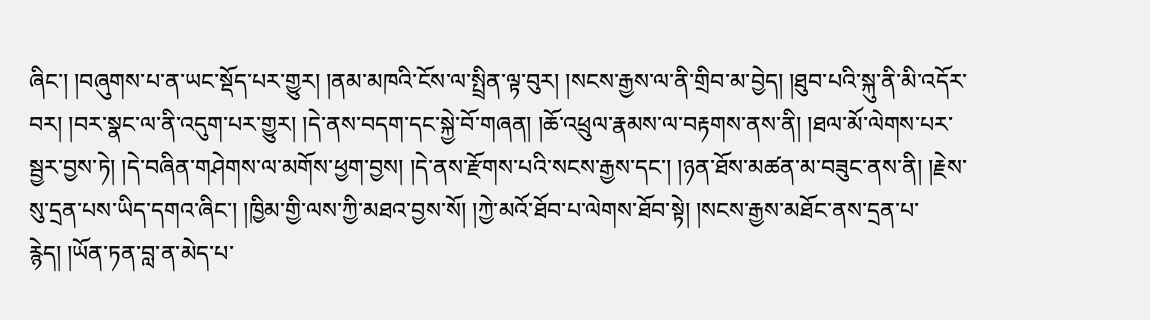ཞིང་། །བཞུགས་པ་ན་ཡང་སྡོད་པར་གྱུར། །ནམ་མཁའི་ངོས་ལ་སྤྲིན་ལྟ་བུར། །སངས་རྒྱས་ལ་ནི་གྲིབ་མ་བྱེད། །ཐུབ་པའི་སྐུ་ནི་མི་འདོར་བར། །བར་སྣང་ལ་ནི་འདུག་པར་གྱུར། །དེ་ནས་བདག་དང་སྐྱེ་བོ་གཞན། །ཆོ་འཕྲུལ་རྣམས་ལ་བརྟགས་ནས་ནི། །ཐལ་མོ་ལེགས་པར་སྦྱར་བྱས་ཏེ། །དེ་བཞིན་གཤེགས་ལ་མགོས་ཕྱག་བྱས། །དེ་ནས་རྫོགས་པའི་སངས་རྒྱས་དང་། །ཉན་ཐོས་མཚན་མ་བཟུང་ནས་ནི། །རྗེས་སུ་དྲན་པས་ཡིད་དགའ་ཞིང་། །ཁྱིམ་གྱི་ལས་ཀྱི་མཐའ་བྱས་སོ། །ཀྱེ་མའོ་ཐོབ་པ་ལེགས་ཐོབ་སྟེ། །སངས་རྒྱས་མཐོང་ནས་དྲན་པ་རྙེད། །ཡོན་ཏན་བླ་ན་མེད་པ་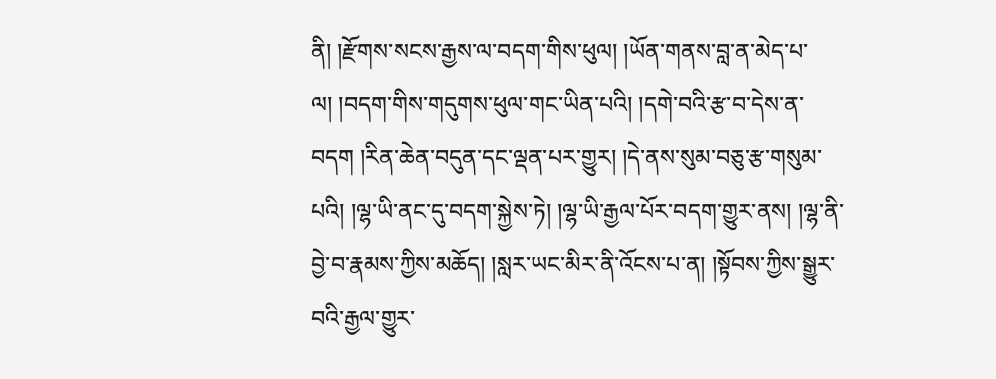ནི། །རྫོགས་སངས་རྒྱས་ལ་བདག་གིས་ཕུལ། །ཡོན་གནས་བླ་ན་མེད་པ་ལ། །བདག་གིས་གདུགས་ཕུལ་གང་ཡིན་པའི། །དགེ་བའི་རྩ་བ་དེས་ན་བདག །རིན་ཆེན་བདུན་དང་ལྡན་པར་གྱུར། །དེ་ནས་སུམ་བཅུ་རྩ་གསུམ་པའི། །ལྷ་ཡི་ནང་དུ་བདག་སྐྱེས་ཏེ། །ལྷ་ཡི་རྒྱལ་པོར་བདག་གྱུར་ནས། །ལྷ་ནི་བྱེ་བ་རྣམས་ཀྱིས་མཆོད། །སླར་ཡང་མིར་ནི་འོངས་པ་ན། །སྟོབས་ཀྱིས་སྒྱུར་བའི་རྒྱལ་གྱུར་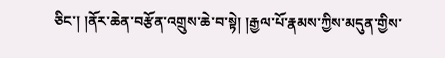ཅིང་། །ནོར་ཆེན་བརྩོན་འགྲུས་ཆེ་བ་སྟེ། །རྒྱལ་པོ་རྣམས་ཀྱིས་མདུན་གྱིས་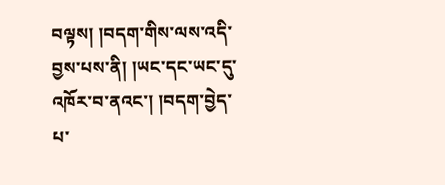བལྟས། །བདག་གིས་ལས་འདི་བྱས་པས་ནི། །ཡང་དང་ཡང་དུ་འཁོར་བ་ནའང་། །བདག་བྱེད་པ་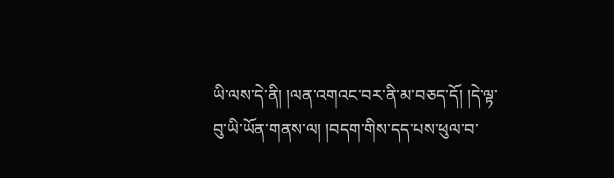ཡི་ལས་དེ་ནི། །ལན་འགའང་བར་ནི་མ་བཅད་དོ། །དེ་ལྟ་བུ་ཡི་ཡོན་གནས་ལ། །བདག་གིས་དད་པས་ཕུལ་བ་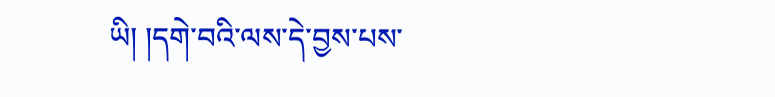ཡི། །དགེ་བའི་ལས་དེ་བྱས་པས་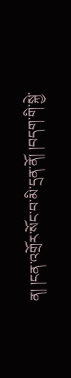ན། །ངན་འགྲོར་སོང་བ་མི་དྲན་ནོ། །བདག་གི་སྐྱེ་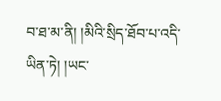བ་ཐ་མ་ནི། །མིའི་སྲིད་ཐོབ་པ་འདི་ཡིན་ཏེ། །ཡང་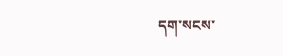དག་སངས་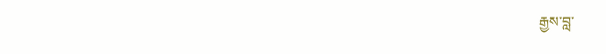རྒྱས་བླ་